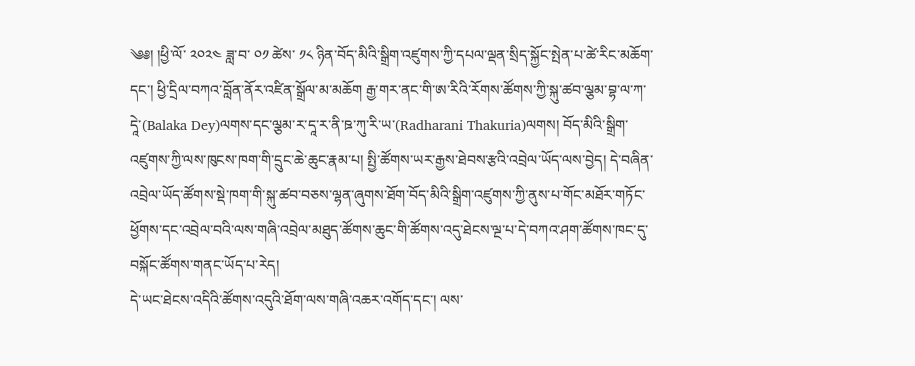༄༅། །ཕྱི་ལོ་ ༢༠༢༤ ཟླ་བ་ ༠༡ ཚེས་ ༡༨ ཉིན་བོད་མིའི་སྒྲིག་འཛུགས་ཀྱི་དཔལ་ལྡན་སྲིད་སྐྱོང་སྤེན་པ་ཚེ་རིང་མཆོག་དང་། ཕྱི་དྲིལ་བཀའ་བློན་ནོར་འཛིན་སྒྲོལ་མ་མཆོག རྒྱ་གར་ནང་གི་ཨ་རིའི་རོགས་ཚོགས་ཀྱི་སྐུ་ཚབ་ལྕམ་བྷ་ལ་ཀ་དཱེ་(Balaka Dey)ལགས་དང་ལྕམ་ར་དཱ་ར་ནི་ཋ་ཀུ་རི་ཡ་(Radharani Thakuria)ལགས། བོད་མིའི་སྒྲིག་འཛུགས་ཀྱི་ལས་ཁུངས་ཁག་གི་དྲུང་ཆེ་ཆུང་རྣམ་པ། སྤྱི་ཚོགས་ཡར་རྒྱས་ཐེབས་རྩའི་འབྲེལ་ཡོད་ལས་བྱེད། དེ་བཞིན་འབྲེལ་ཡོད་ཚོགས་སྡེ་ཁག་གི་སྐུ་ཚབ་བཅས་ལྷན་ཞུགས་ཐོག་བོད་མིའི་སྒྲིག་འཛུགས་ཀྱི་ནུས་པ་གོང་མཐོར་གཏོང་ཕྱོགས་དང་འབྲེལ་བའི་ལས་གཞི་འབྲེལ་མཐུད་ཚོགས་ཆུང་གི་ཚོགས་འདུ་ཐེངས་ལྔ་པ་དེ་བཀའ་ཤག་ཚོགས་ཁང་དུ་བསྐོང་ཚོགས་གནང་ཡོད་པ་རེད།
དེ་ཡང་ཐེངས་འདིའི་ཚོགས་འདུའི་ཐོག་ལས་གཞི་འཆར་འགོད་དང་། ལས་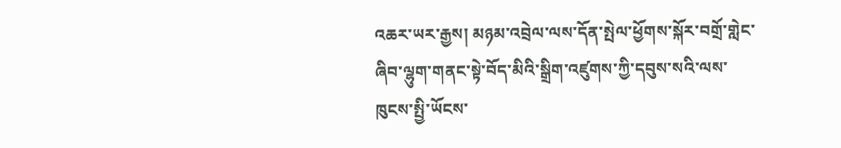འཆར་ཡར་རྒྱས། མཉམ་འབྲེལ་ལས་དོན་སྤེལ་ཕྱོགས་སྐོར་བགྲོ་གླེང་ཞིབ་ལྷུག་གནང་སྟེ་བོད་མིའི་སྒྲིག་འཛུགས་ཀྱི་དབུས་སའི་ལས་ཁུངས་སྤྱི་ཡོངས་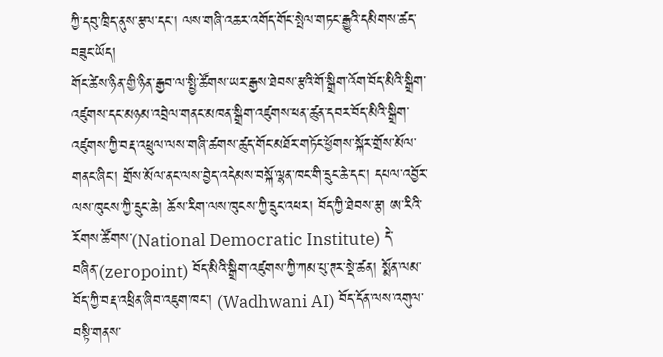ཀྱི་དབུ་ཁྲིད་ནུས་རྩལ་དང་། ལས་གཞི་འཆར་འགོད་གོང་སྤེལ་གཏང་རྒྱུའི་དམིགས་ཚད་བཟུང་ཡོད།
གོང་ཚེས་ཉིན་གྱི་ཉིན་རྒྱབ་ལ་སྤྱི་ཚོགས་ཡར་རྒྱས་ཐེབས་རྩའི་གོ་སྒྲིག་འོག་བོད་མིའི་སྒྲིག་འཛུགས་དང་མཉམ་འབྲེལ་གནང་མཁན་སྒྲིག་འཛུགས་ཕན་ཚུན་དབར་བོད་མིའི་སྒྲིག་འཛུགས་ཀྱི་བརྡ་འཕྲུལ་ལས་གཞི་ཚགས་ཚུད་གོང་མཐོར་གཏོང་ཕྱོགས་སྐོར་གྲོས་མོལ་གནང་ཞིང་། གྲོས་མོལ་ནང་ལས་བྱེད་འདེམས་བསྐོ་ལྷན་ཁང་གི་དྲུང་ཆེ་དང་། དཔལ་འབྱོར་ལས་ཁུངས་ཀྱི་དྲུང་ཆེ། ཆོས་རིག་ལས་ཁུངས་ཀྱི་དྲུང་འཕར། བོད་ཀྱི་ཐེབས་རྩ། ཨ་རིའི་རོགས་ཚོགས་(National Democratic Institute) དེ་བཞིན་(zeropoint) བོད་མིའི་སྒྲིག་འཛུགས་ཀྱི་ཀམ་པུ་ཊར་སྡེ་ཚན། སྨོན་ལམ་བོད་ཀྱི་བརྡ་འཕྲིན་ཞིབ་འཇུག་ཁང་། (Wadhwani AI) བོད་དོན་ལས་འགུལ་བསྟི་གནས་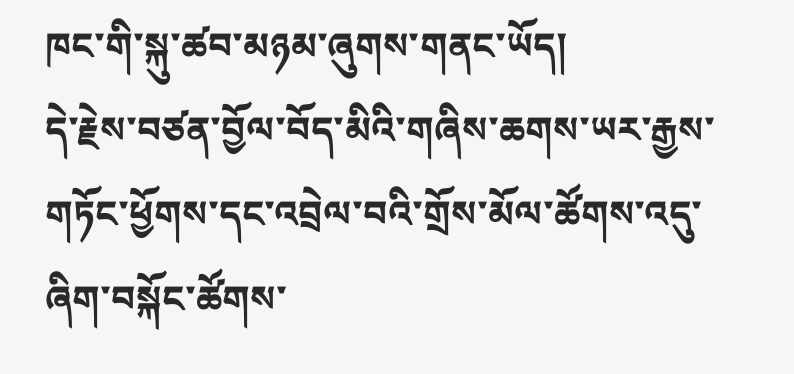ཁང་གི་སྐུ་ཚབ་མཉམ་ཞུགས་གནང་ཡོད།
དེ་རྗེས་བཙན་བྱོལ་བོད་མིའི་གཞིས་ཆགས་ཡར་རྒྱས་གཏོང་ཕྱོགས་དང་འབྲེལ་བའི་གྲོས་མོལ་ཚོགས་འདུ་ཞིག་བསྐོང་ཚོགས་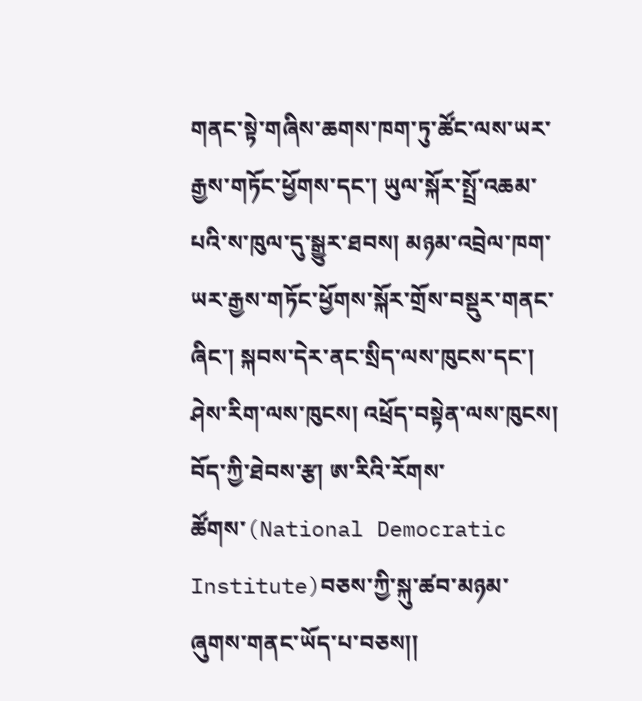གནང་སྟེ་གཞིས་ཆགས་ཁག་ཏུ་ཚོང་ལས་ཡར་རྒྱས་གཏོང་ཕྱོགས་དང་། ཡུལ་སྐོར་སྤྲོ་འཆམ་པའི་ས་ཁུལ་དུ་སྒྱུར་ཐབས། མཉམ་འབྲེལ་ཁག་ཡར་རྒྱས་གཏོང་ཕྱོགས་སྐོར་གྲོས་བསྡུར་གནང་ཞིང་། སྐབས་དེར་ནང་སྲིད་ལས་ཁུངས་དང་། ཤེས་རིག་ལས་ཁུངས། འཕྲོད་བསྟེན་ལས་ཁུངས། བོད་ཀྱི་ཐེབས་རྩ། ཨ་རིའི་རོགས་ཚོགས་(National Democratic Institute)བཅས་ཀྱི་སྐུ་ཚབ་མཉམ་ཞུགས་གནང་ཡོད་པ་བཅས།།